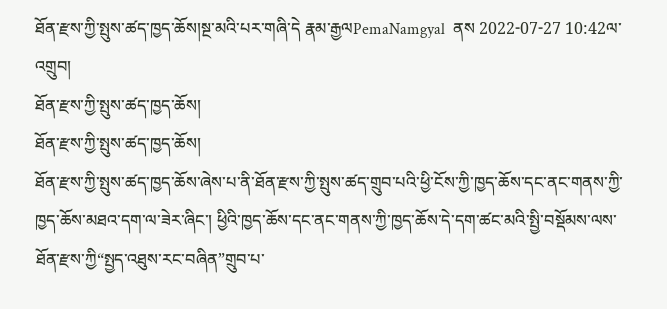ཐོན་རྫས་ཀྱི་སྤུས་ཚད་ཁྱད་ཆོས།སྔ་མའི་པར་གཞི་དེ རྣམ་རྒྱལPemaNamgyal  ནས 2022-07-27 10:42ལ་འགྲུབ།
ཐོན་རྫས་ཀྱི་སྤུས་ཚད་ཁྱད་ཆོས།
ཐོན་རྫས་ཀྱི་སྤུས་ཚད་ཁྱད་ཆོས།
ཐོན་རྫས་ཀྱི་སྤུས་ཚད་ཁྱད་ཆོས་ཞེས་པ་ནི་ཐོན་རྫས་ཀྱི་སྤུས་ཚད་གྲུབ་པའི་ཕྱི་ངོས་ཀྱི་ཁྱད་ཆོས་དང་ནང་གནས་ཀྱི་ཁྱད་ཆོས་མཐའ་དག་ལ་ཟེར་ཞིང་། ཕྱིའི་ཁྱད་ཆོས་དང་ནང་གནས་ཀྱི་ཁྱད་ཆོས་དེ་དག་ཚང་མའི་སྤྱི་བསྡོམས་ལས་ཐོན་རྫས་ཀྱི“སྤྱད་འཐུས་རང་བཞིན”གྲུབ་པ་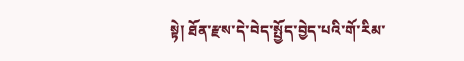སྟེ། ཐོན་རྫས་དེ་བེད་སྤྱོད་བྱེད་པའི་གོ་རིམ་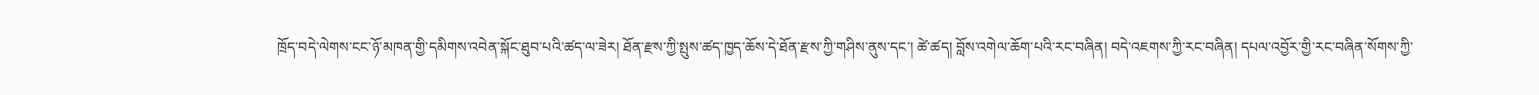ཁྲོད་བདེ་ལེགས་ངང་ཉོ་མཁན་གྱི་དམིགས་འབེན་སྐོང་ཐུབ་པའི་ཚད་ལ་ཟེར། ཐོན་རྫས་ཀྱི་སྤུས་ཚད་ཁྱད་ཆོས་དེ་ཐོན་རྫས་ཀྱི་གཤིས་ནུས་དང་། ཚེ་ཚད། བློས་འགེལ་ཆོག་པའི་རང་བཞིན། བདེ་འཇགས་ཀྱི་རང་བཞིན། དཔལ་འབྱོར་གྱི་རང་བཞིན་སོགས་ཀྱི་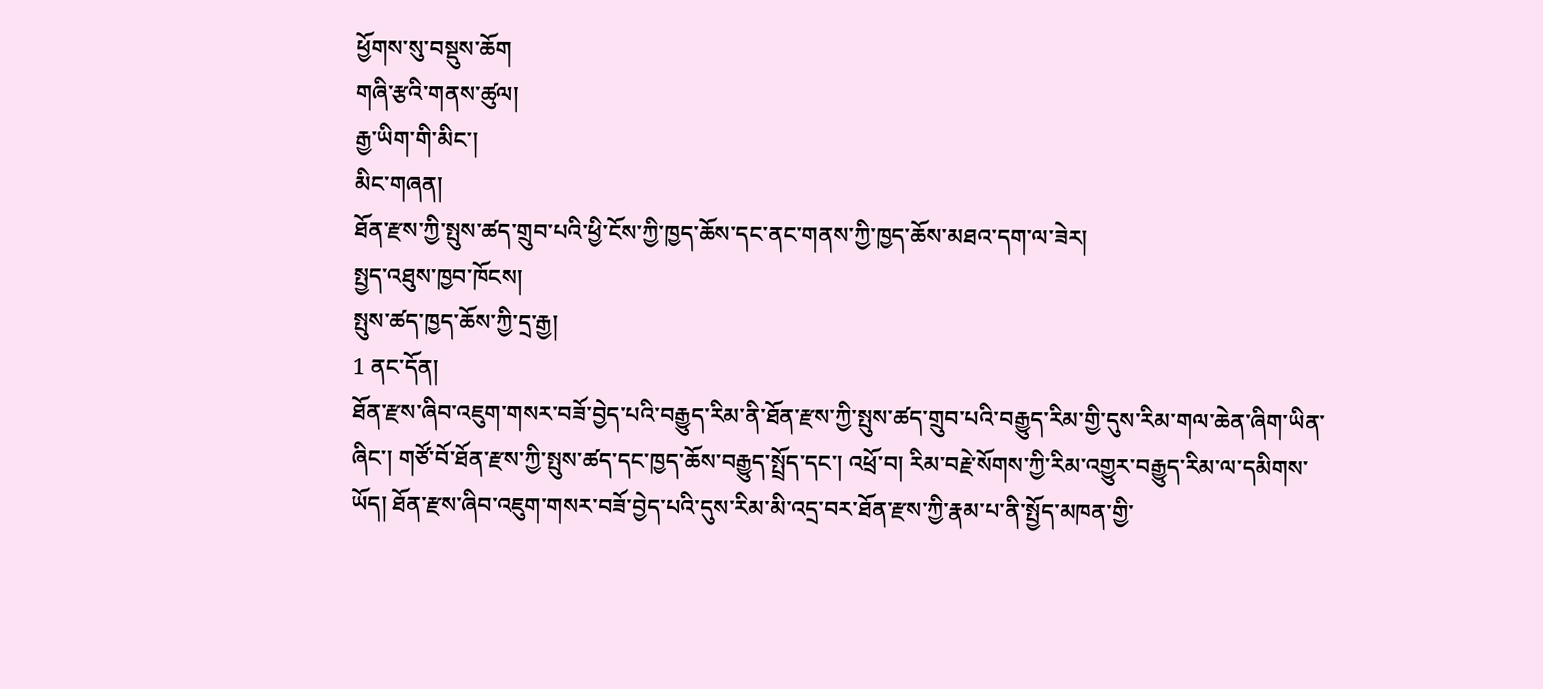ཕྱོགས་སུ་བསྡུས་ཆོག
གཞི་རྩའི་གནས་ཚུལ།
རྒྱ་ཡིག་གི་མིང་།
མིང་གཞན།
ཐོན་རྫས་ཀྱི་སྤུས་ཚད་གྲུབ་པའི་ཕྱི་ངོས་ཀྱི་ཁྱད་ཆོས་དང་ནང་གནས་ཀྱི་ཁྱད་ཆོས་མཐའ་དག་ལ་ཟེར།
སྤྱད་འཐུས་ཁྱབ་ཁོངས།
སྤུས་ཚད་ཁྱད་ཆོས་ཀྱི་དྲ་རྒྱ།
1 ནང་དོན།
ཐོན་རྫས་ཞིབ་འཇུག་གསར་བཟོ་བྱེད་པའི་བརྒྱུད་རིམ་ནི་ཐོན་རྫས་ཀྱི་སྤུས་ཚད་གྲུབ་པའི་བརྒྱུད་རིམ་གྱི་དུས་རིམ་གལ་ཆེན་ཞིག་ཡིན་ཞིང་། གཙོ་བོ་ཐོན་རྫས་ཀྱི་སྤུས་ཚད་དང་ཁྱད་ཆོས་བརྒྱུད་སྤྲོད་དང་། འཕྲོ་བ། རིམ་བརྗེ་སོགས་ཀྱི་རིམ་འགྱུར་བརྒྱུད་རིམ་ལ་དམིགས་ཡོད། ཐོན་རྫས་ཞིབ་འཇུག་གསར་བཟོ་བྱེད་པའི་དུས་རིམ་མི་འདྲ་བར་ཐོན་རྫས་ཀྱི་རྣམ་པ་ནི་སྤྱོད་མཁན་གྱི་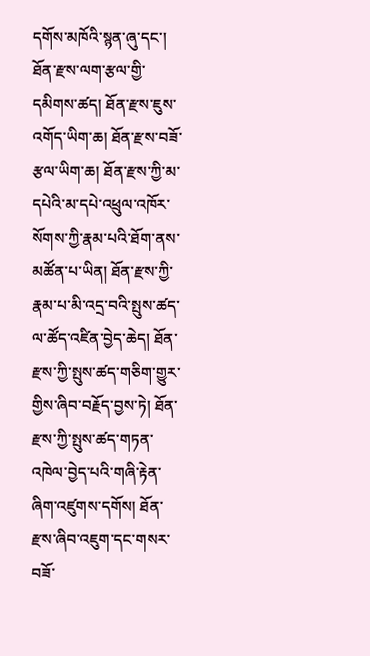དགོས་མཁོའི་སྙན་ཞུ་དང་། ཐོན་རྫས་ལག་རྩལ་གྱི་དམིགས་ཚད། ཐོན་རྫས་ཇུས་འགོད་ཡིག་ཆ། ཐོན་རྫས་བཟོ་རྩལ་ཡིག་ཆ། ཐོན་རྫས་ཀྱི་མ་དཔེའི་མ་དཔེ་འཕྲུལ་འཁོར་སོགས་ཀྱི་རྣམ་པའི་ཐོག་ནས་མཚོན་པ་ཡིན། ཐོན་རྫས་ཀྱི་རྣམ་པ་མི་འདྲ་བའི་སྤུས་ཚད་ལ་ཚོད་འཛིན་བྱེད་ཆེད། ཐོན་རྫས་ཀྱི་སྤུས་ཚད་གཅིག་གྱུར་གྱིས་ཞིབ་བརྗོད་བྱས་ཏེ། ཐོན་རྫས་ཀྱི་སྤུས་ཚད་གཏན་འཁེལ་བྱེད་པའི་གཞི་རྟེན་ཞིག་འཛུགས་དགོས། ཐོན་རྫས་ཞིབ་འཇུག་དང་གསར་བཟོ་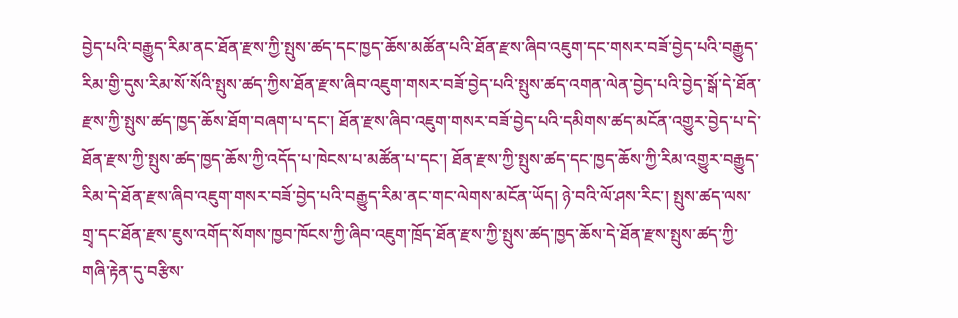བྱེད་པའི་བརྒྱུད་རིམ་ནང་ཐོན་རྫས་ཀྱི་སྤུས་ཚད་དང་ཁྱད་ཆོས་མཚོན་པའི་ཐོན་རྫས་ཞིབ་འཇུག་དང་གསར་བཟོ་བྱེད་པའི་བརྒྱུད་རིམ་གྱི་དུས་རིམ་སོ་སོའི་སྤུས་ཚད་ཀྱིས་ཐོན་རྫས་ཞིབ་འཇུག་གསར་བཟོ་བྱེད་པའི་སྤུས་ཚད་འགན་ལེན་བྱེད་པའི་བྱེད་སྒོ་དེ་ཐོན་རྫས་ཀྱི་སྤུས་ཚད་ཁྱད་ཆོས་ཐོག་བཞག་པ་དང་། ཐོན་རྫས་ཞིབ་འཇུག་གསར་བཟོ་བྱེད་པའི་དམིགས་ཚད་མངོན་འགྱུར་བྱེད་པ་དེ་ཐོན་རྫས་ཀྱི་སྤུས་ཚད་ཁྱད་ཆོས་ཀྱི་འདོད་པ་ཁེངས་པ་མཚོན་པ་དང་། ཐོན་རྫས་ཀྱི་སྤུས་ཚད་དང་ཁྱད་ཆོས་ཀྱི་རིམ་འགྱུར་བརྒྱུད་རིམ་དེ་ཐོན་རྫས་ཞིབ་འཇུག་གསར་བཟོ་བྱེད་པའི་བརྒྱུད་རིམ་ནང་གང་ལེགས་མངོན་ཡོད། ཉེ་བའི་ལོ་ཤས་རིང་། སྤུས་ཚད་ལས་གྲྭ་དང་ཐོན་རྫས་ཇུས་འགོད་སོགས་ཁྱབ་ཁོངས་ཀྱི་ཞིབ་འཇུག་ཁྲོད་ཐོན་རྫས་ཀྱི་སྤུས་ཚད་ཁྱད་ཆོས་དེ་ཐོན་རྫས་སྤུས་ཚད་ཀྱི་གཞི་རྟེན་དུ་བརྩིས་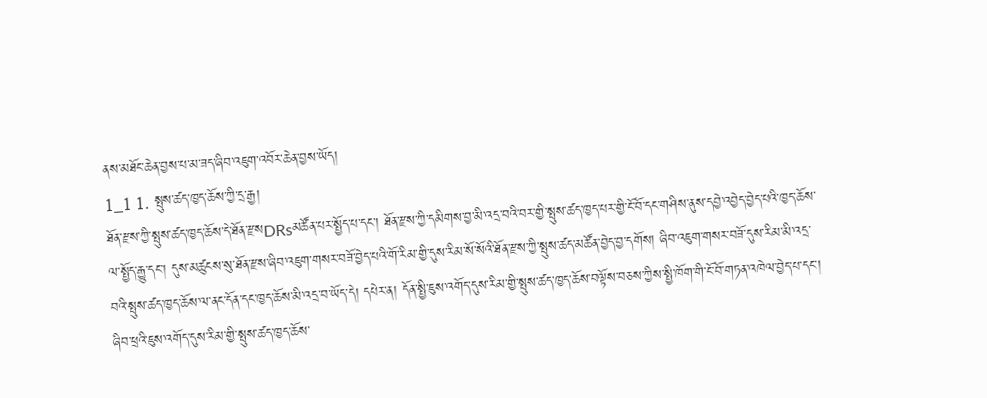ནས་མཐོང་ཆེན་བྱས་པ་མ་ཟད་ཞིབ་འཇུག་འབོར་ཆེན་བྱས་ཡོད།
1_1 1. སྤུས་ཚད་ཁྱད་ཆོས་ཀྱི་དྲ་རྒྱ།
ཐོན་རྫས་ཀྱི་སྤུས་ཚད་ཁྱད་ཆོས་དེ་ཐོན་རྫསDRsམཚོན་པར་སྤྱོད་པ་དང་། ཐོན་རྫས་ཀྱི་དམིགས་བྱ་མི་འདྲ་བའི་བར་གྱི་སྤུས་ཚད་ཁྱད་པར་གྱི་ངོ་བོ་དང་གཤིས་ནུས་དབྱེ་འབྱེད་བྱེད་པའི་ཁྱད་ཆོས་ལ་སྤྱོད་རྒྱུ་དང་། དུས་མཚུངས་སུ་ཐོན་རྫས་ཞིབ་འཇུག་གསར་བཟོ་བྱེད་པའི་གོ་རིམ་གྱི་དུས་རིམ་སོ་སོའི་ཐོན་རྫས་ཀྱི་སྤུས་ཚད་མཚོན་བྱེད་བྱ་དགོས། ཞིབ་འཇུག་གསར་བཟོ་དུས་རིམ་མི་འདྲ་བའི་སྤུས་ཚད་ཁྱད་ཆོས་ལ་ནང་དོན་དང་ཁྱད་ཆོས་མི་འདྲ་བ་ཡོད་དེ། དཔེར་ན། དོན་སྤྱི་ཇུས་འགོད་དུས་རིམ་གྱི་སྤུས་ཚད་ཁྱད་ཆོས་བལྟོས་བཅས་ཀྱིས་སྤྱི་ཁོག་གི་ངོ་བོ་གཏན་འཁེལ་བྱེད་པ་དང་། ཞིབ་ཕྲའི་ཇུས་འགོད་དུས་རིམ་གྱི་སྤུས་ཚད་ཁྱད་ཆོས་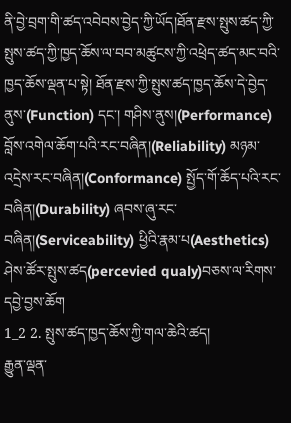ནི་བྱེ་བྲག་གི་ཚད་འབེབས་བྱེད་ཀྱི་ཡོད།ཐོན་རྫས་སྤུས་ཚད་ཀྱི་སྤུས་ཚད་ཀྱི་ཁྱད་ཆོས་ལ་བབ་མཚུངས་ཀྱི་འཕྲེད་ཚད་མང་བའི་ཁྱད་ཆོས་ལྡན་པ་སྟེ། ཐོན་རྫས་ཀྱི་སྤུས་ཚད་ཁྱད་ཆོས་དེ་བྱེད་ནུས་(Function) དང་། གཤིས་ནུས།(Performance) བློས་འགེལ་ཆོག་པའི་རང་བཞིན།(Reliability) མཉམ་འདྲེས་རང་བཞིན།(Conformance) སྤྱོད་གོ་ཆོད་པའི་རང་བཞིན།(Durability) ཞབས་ཞུ་རང་བཞིན།(Serviceability) ཕྱིའི་རྣམ་པ(Aesthetics) ཤེས་ཚོར་སྤུས་ཚད(percevied qualy)བཅས་ལ་རིགས་དབྱེ་བྱས་ཆོག
1_2 2. སྤུས་ཚད་ཁྱད་ཆོས་ཀྱི་གལ་ཆེའི་ཚད།
རྒྱུན་ལྡན་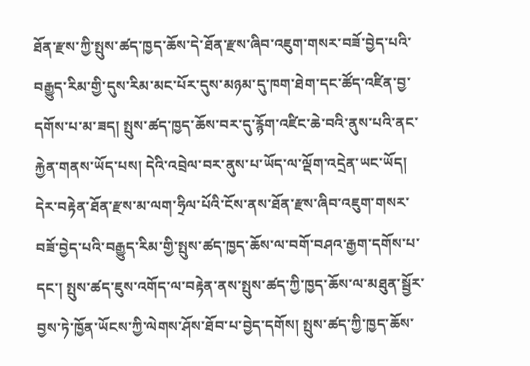ཐོན་རྫས་ཀྱི་སྤུས་ཚད་ཁྱད་ཆོས་དེ་ཐོན་རྫས་ཞིབ་འཇུག་གསར་བཟོ་བྱེད་པའི་བརྒྱུད་རིམ་གྱི་དུས་རིམ་མང་པོར་དུས་མཉམ་དུ་ཁག་ཐེག་དང་ཚོད་འཛིན་བྱ་དགོས་པ་མ་ཟད། སྤུས་ཚད་ཁྱད་ཆོས་བར་དུ་རྙོག་འཛིང་ཆེ་བའི་ནུས་པའི་ནང་རྐྱེན་གནས་ཡོད་པས། དེའི་འབྲེལ་བར་ནུས་པ་ཡོད་ལ་ལྡོག་འདྲེན་ཡང་ཡོད། དེར་བརྟེན་ཐོན་རྫས་མ་ལག་ཧྲིལ་པོའི་ངོས་ནས་ཐོན་རྫས་ཞིབ་འཇུག་གསར་བཟོ་བྱེད་པའི་བརྒྱུད་རིམ་གྱི་སྤུས་ཚད་ཁྱད་ཆོས་ལ་བགོ་བཤའ་རྒྱག་དགོས་པ་དང་། སྤུས་ཚད་ཇུས་འགོད་ལ་བརྟེན་ནས་སྤུས་ཚད་ཀྱི་ཁྱད་ཆོས་ལ་མཐུན་སྦྱོར་བྱས་ཏེ་ཁྱོན་ཡོངས་ཀྱི་ལེགས་ཤོས་ཐོབ་པ་བྱེད་དགོས། སྤུས་ཚད་ཀྱི་ཁྱད་ཆོས་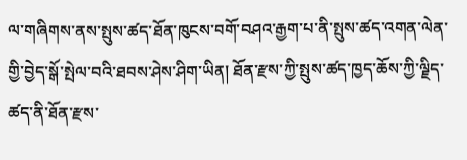ལ་གཞིགས་ནས་སྤུས་ཚད་ཐོན་ཁུངས་བགོ་བཤའ་རྒྱག་པ་ནི་སྤུས་ཚད་འགན་ལེན་གྱི་བྱེད་སྒོ་སྤེལ་བའི་ཐབས་ཤེས་ཤིག་ཡིན། ཐོན་རྫས་ཀྱི་སྤུས་ཚད་ཁྱད་ཆོས་ཀྱི་ལྗིད་ཚད་ནི་ཐོན་རྫས་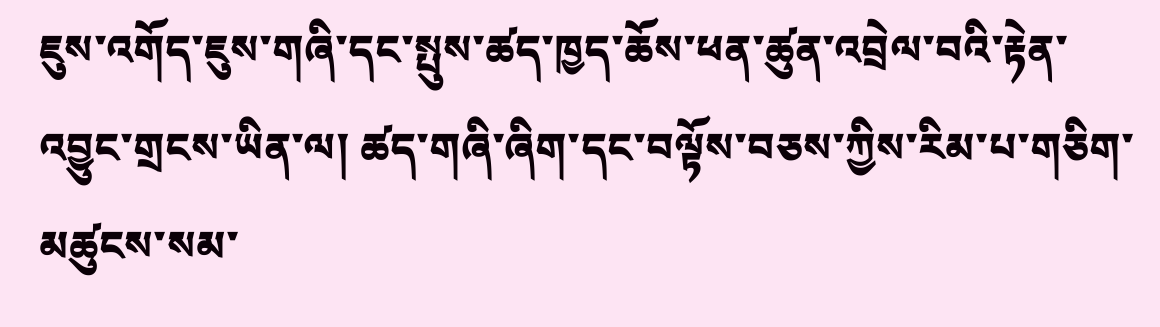ཇུས་འགོད་ཇུས་གཞི་དང་སྤུས་ཚད་ཁྱད་ཆོས་ཕན་ཚུན་འབྲེལ་བའི་རྟེན་འབྱུང་གྲངས་ཡིན་ལ། ཚད་གཞི་ཞིག་དང་བལྟོས་བཅས་ཀྱིས་རིམ་པ་གཅིག་མཚུངས་སམ་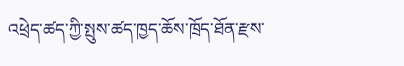འཕྲེད་ཚད་ཀྱི་སྤུས་ཚད་ཁྱད་ཆོས་ཁྲོད་ཐོན་རྫས་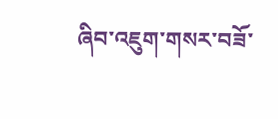ཞིབ་འཇུག་གསར་བཟོ་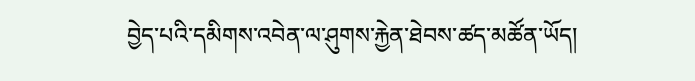བྱེད་པའི་དམིགས་འབེན་ལ་ཤུགས་རྐྱེན་ཐེབས་ཚད་མཚོན་ཡོད།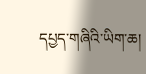དཔྱད་གཞིའི་ཡིག་ཆ།